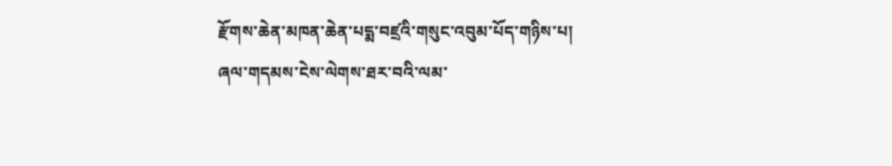རྫོགས་ཆེན་མཁན་ཆེན་པདྨ་བཛྲའི་གསུང་འབུམ་པོད་གཉིས་པ།
ཞལ་གདམས་ངེས་ལེགས་ཐར་བའི་ལམ་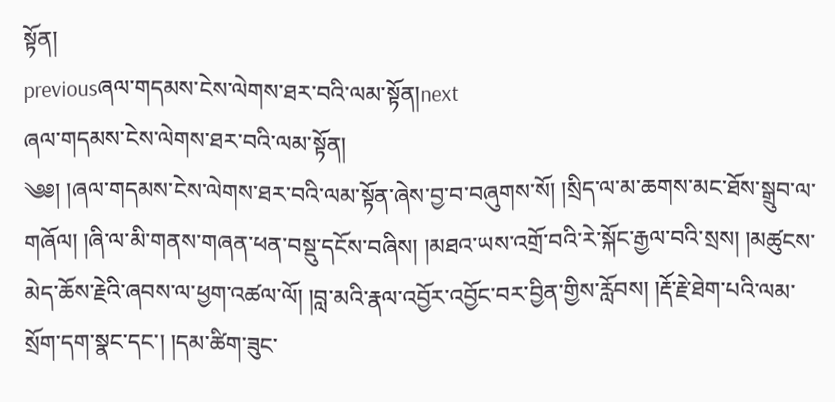སྟོན།
previousཞལ་གདམས་ངེས་ལེགས་ཐར་བའི་ལམ་སྟོན།next
ཞལ་གདམས་ངེས་ལེགས་ཐར་བའི་ལམ་སྟོན།
༄༅། །ཞལ་གདམས་ངེས་ལེགས་ཐར་བའི་ལམ་སྟོན་ཞེས་བྱ་བ་བཞུགས་སོ། །སྲིད་ལ་མ་ཆགས་མང་ཐོས་སྒྲུབ་ལ་གཞོལ། །ཞི་ལ་མི་གནས་གཞན་ཕན་བསྡུ་དངོས་བཞིས། །མཐའ་ཡས་འགྲོ་བའི་རེ་སྐོང་རྒྱལ་བའི་སྲས། །མཚུངས་མེད་ཆོས་རྗེའི་ཞབས་ལ་ཕྱག་འཚལ་ལོ། །བླ་མའི་རྣལ་འབྱོར་འབྱོང་བར་བྱིན་གྱིས་རློབས། །རྡོ་རྗེ་ཐེག་པའི་ལམ་སྲོག་དག་སྣང་དང་། །དམ་ཚིག་ཟུང་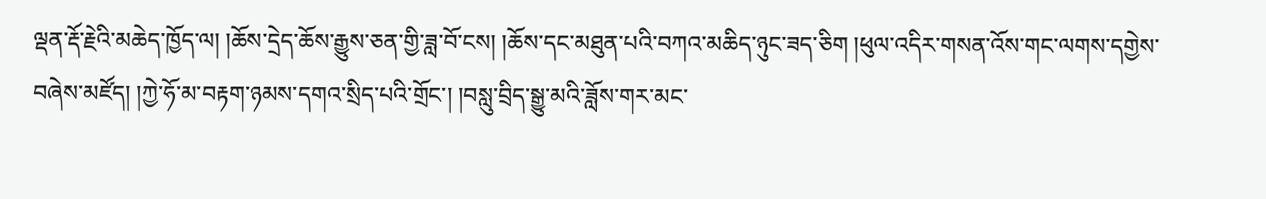ལྡན་རྡོ་རྗེའི་མཆེད་ཁྱོད་ལ། །ཆོས་དྲེད་ཆོས་རྒྱུས་ཅན་གྱི་ཟླ་བོ་ངས། །ཆོས་དང་མཐུན་པའི་བཀའ་མཆིད་ཉུང་ཟད་ཅིག །ཕུལ་འདིར་གསན་འོས་གང་ལགས་དགྱེས་བཞེས་མཛོད། །ཀྱེ་ཧོ་མ་བརྟག་ཉམས་དགའ་སྲིད་པའི་གྲོང་། །བསླུ་བྲིད་སྒྱུ་མའི་ཟློས་གར་མང་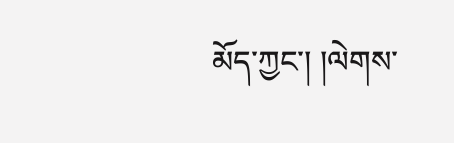མོད་ཀྱང་། །ལེགས་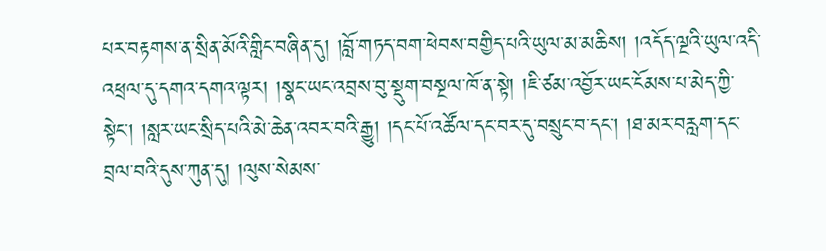པར་བརྟགས་ན་སྲིན་མོའི་གླིང་བཞིན་དུ། །བློ་གཏད་བག་ཕེབས་བགྱིད་པའི་ཡུལ་མ་མཆིས། །འདོད་ལྔའི་ཡུལ་འདི་འཕྲལ་དུ་དགའ་དགའ་ལྟར། །སྣང་ཡང་འབྲས་བུ་སྡུག་བསྔལ་ཁོ་ན་སྟེ། །ཇི་ཙམ་འབྱོར་ཡང་ངོམས་པ་མེད་ཀྱི་སྟེང་། །སླར་ཡང་སྲིད་པའི་མེ་ཆེན་འབར་བའི་རྒྱུ། །དང་པོ་འཚོལ་དང་བར་དུ་བསྲུང་བ་དང་། །ཐ་མར་བརླག་དང་བྲལ་བའི་དུས་ཀུན་དུ། །ལུས་སེམས་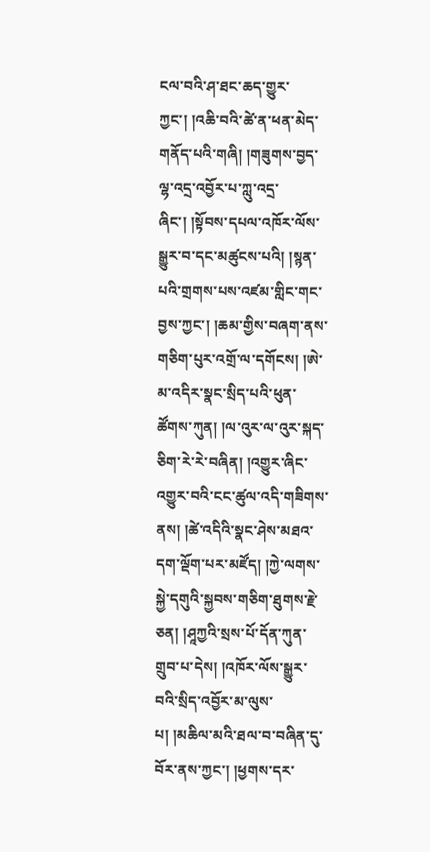ངལ་བའི་ཤ་ཐང་ཆད་གྱུར་ཀྱང་། །འཆི་བའི་ཚེ་ན་ཕན་མེད་གནོད་པའི་གཞི། །གཟུགས་བྱད་ལྷ་འདྲ་འབྱོར་པ་ཀླུ་འདྲ་ཞིང་། །སྟོབས་དཔལ་འཁོར་ལོས་སྒྱུར་བ་དང་མཚུངས་པའི། །སྙན་པའི་གྲགས་པས་འཛམ་གླིང་གང་བྱས་ཀྱང་། །ཆམ་གྱིས་བཞག་ནས་གཅིག་པུར་འགྲོ་ལ་དགོངས། །ཨེ་མ་འདིར་སྣང་སྲིད་པའི་ཕུན་ཚོགས་ཀུན། །ལ་འུར་ལ་འུར་སྐད་ཅིག་རེ་རེ་བཞིན། །འགྱུར་ཞིང་འགྱུར་བའི་ངང་ཚུལ་འདི་གཟིགས་ནས། །ཚེ་འདིའི་སྣང་ཤེས་མཐའ་དག་ལྡོག་པར་མཛོད། །ཀྱེ་ལགས་སྐྱེ་དགུའི་སྐྱབས་གཅིག་ཐུགས་རྗེ་ཅན། །ཤཱཀྱའི་སྲས་པོ་དོན་ཀུན་གྲུབ་པ་དེས། །འཁོར་ལོས་སྒྱུར་བའི་སྲིད་འབྱོར་མ་ལུས་པ། །མཆིལ་མའི་ཐལ་བ་བཞིན་དུ་བོར་ནས་ཀྱང་། །ཕྱགས་དར་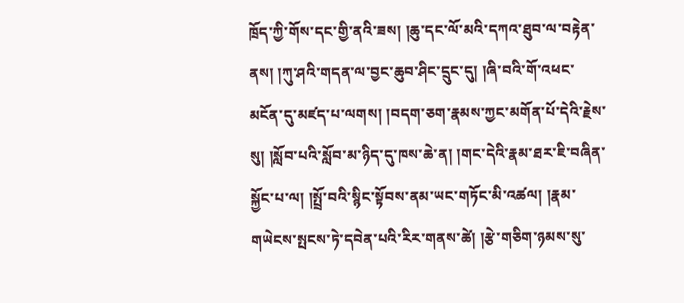ཁྲོད་ཀྱི་གོས་དང་གྱི་ནའི་ཟས། །ཆུ་དང་ལོ་མའི་དཀའ་ཐུབ་ལ་བརྟེན་ནས། །ཀུ་ཤའི་གདན་ལ་བྱང་ཆུབ་ཤིང་དྲུང་དུ། །ཞི་བའི་གོ་འཕང་མངོན་དུ་མཛད་པ་ལགས། །བདག་ཅག་རྣམས་ཀྱང་མགོན་པོ་དེའི་རྗེས་སུ། །སློབ་པའི་སློབ་མ་ཉིད་དུ་ཁས་ཆེ་ན། །གང་དེའི་རྣམ་ཐར་ཇི་བཞིན་སྐྱོང་པ་ལ། །སྤྲོ་བའི་སྙིང་སྟོབས་ནམ་ཡང་གཏོང་མི་འཚལ། །རྣམ་གཡེངས་སྤངས་ཏེ་དབེན་པའི་རིར་གནས་ཚེ། །རྩེ་གཅིག་ཉམས་སུ་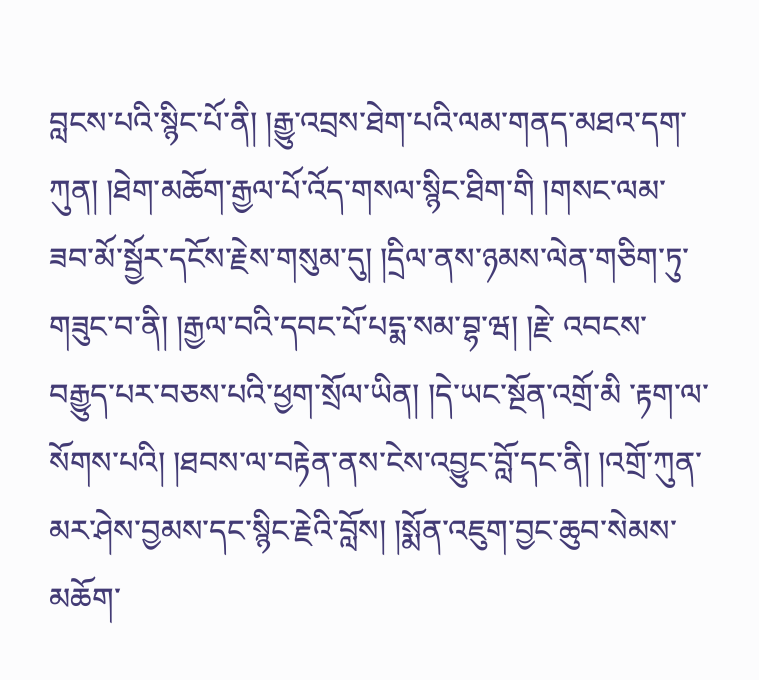བླངས་པའི་སྙིང་པོ་ནི། །རྒྱུ་འབྲས་ཐེག་པའི་ལམ་གནད་མཐའ་དག་ཀུན། །ཐེག་མཆོག་རྒྱལ་པོ་འོད་གསལ་སྙིང་ཐིག་གི །གསང་ལམ་ཟབ་མོ་སྦྱོར་དངོས་རྗེས་གསུམ་དུ། །དྲིལ་ནས་ཉམས་ལེན་གཅིག་ཏུ་གཟུང་བ་ནི། །རྒྱལ་བའི་དབང་པོ་པདྨ་སམ་བྷ་ཝ། །རྗེ་ འབངས་བརྒྱུད་པར་བཅས་པའི་ཕྱག་སྲོལ་ཡིན། །དེ་ཡང་སྔོན་འགྲོ་མི ་རྟག་ལ་སོགས་པའི། །ཐབས་ལ་བརྟེན་ནས་ངེས་འབྱུང་བློ་དང་ནི། །འགྲོ་ཀུན་མར་ཤེས་བྱམས་དང་སྙིང་རྗེའི་བློས། །སྨོན་འཇུག་བྱང་ཆུབ་སེམས་མཆོག་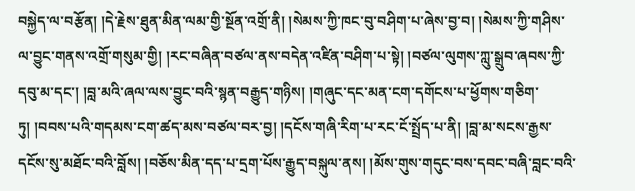བསྐྱེད་ལ་བརྩོན། །དེ་རྗེས་ཐུན་མིན་ལམ་གྱི་སྔོན་འགྲོ་ནི། །སེམས་ཀྱི་ཁང་བུ་བཤིག་པ་ཞེས་བྱ་བ། །སེམས་ཀྱི་གཤིས་ལ་བྱུང་གནས་འགྲོ་གསུམ་གྱི། །རང་བཞིན་བཙལ་ནས་བདེན་འཛིན་བཤིག་པ་སྟེ། །བཙལ་ལུགས་ཀླུ་སྒྲུབ་ཞབས་ཀྱི་དབུ་མ་དང་། །བླ་མའི་ཞལ་ལས་བྱུང་བའི་སྙན་བརྒྱུད་གཉིས། །གཞུང་དང་མན་ངག་དགོངས་པ་ཕྱོགས་གཅིག་ཏུ། །བབས་པའི་གདམས་ངག་ཚད་མས་བཙལ་བར་བྱ། །དངོས་གཞི་རིག་པ་རང་ངོ་སྤྲོད་པ་ནི། །བླ་མ་སངས་རྒྱས་དངོས་སུ་མཐོང་བའི་བློས། །བཅོས་མིན་དད་པ་དྲག་པོས་རྒྱུད་བསྐུལ་ནས། །མོས་གུས་གདུང་བས་དབང་བཞི་བླང་བའི་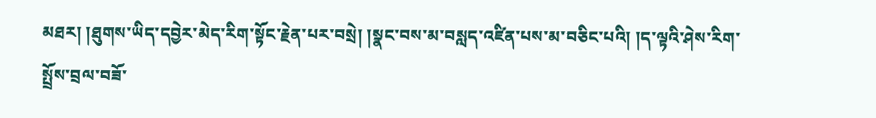མཐར། །ཐུགས་ཡིད་དབྱེར་མེད་རིག་སྟོང་རྗེན་པར་བསྲེ། །སྣང་བས་མ་བསླད་འཛིན་པས་མ་བཅིང་པའི། །ད་ལྟའི་ཤེས་རིག་སྤྲོས་བྲལ་བཟོ་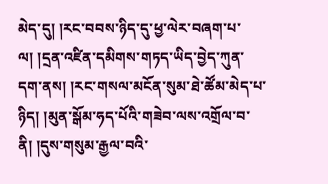མེད་དུ། །རང་བབས་ཉིད་དུ་ཕྱ་ལེར་བཞག་པ་ལ། །དྲན་འཛིན་དམིགས་གཏད་ཡིད་བྱེད་ཀུན་དག་ནས། །རང་གསལ་མངོན་སུམ་ཐེ་ཚོམ་མེད་པ་ཉིད། །མུན་སྒོམ་ཧད་པོའི་གཟེབ་ལས་འགྲོལ་བ་ནི། །དུས་གསུམ་རྒྱལ་བའི་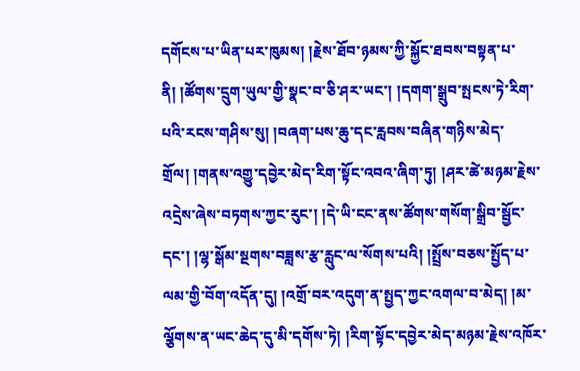དགོངས་པ་ཡིན་པར་ཁུམས། །རྗེས་ཐོབ་ཉམས་ཀྱི་སྐྱོང་ཐབས་བསྟན་པ་ནི། །ཚོགས་དྲུག་ཡུལ་གྱི་སྣང་བ་ཅི་ཤར་ཡང་། །དགག་སྒྲུབ་སྤངས་ཏེ་རིག་པའི་རངས་གཤིས་སུ། །བཞག་པས་ཆུ་དང་རླབས་བཞིན་གཉིས་མེད་གྲོལ། །གནས་འགྱུ་དབྱེར་མེད་རིག་སྟོང་འབའ་ཞིག་ཏུ། །ཤར་ཚེ་མཉམ་རྗེས་འདྲེས་ཞེས་བཏགས་ཀྱང་རུང་། །དེ་ཡི་ངང་ནས་ཚོགས་གསོག་སྒྲིབ་སྦྱོང་དང་། །ལྷ་སྒོམ་སྔགས་བཟླས་རྩ་རླུང་ལ་སོགས་པའི། །སྤྲོས་བཅས་སྤྱོད་པ་ལམ་གྱི་བོག་འདོན་དུ། །འགྲོ་བར་འདུག་ན་སྤྱད་ཀྱང་འགལ་བ་མེད། །མ་ལྕོགས་ན་ཡང་ཆེད་དུ་མི་དགོས་ཏེ། །རིག་སྟོང་དབྱེར་མེད་མཉམ་རྗེས་འཁོར་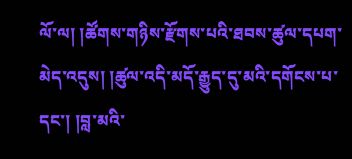ལོ་ལ། །ཚོགས་གཉིས་རྫོགས་པའི་ཐབས་ཚུལ་དཔག་མེད་འདུས། །ཚུལ་འདི་མདོ་རྒྱུད་དུ་མའི་དགོངས་པ་དང་། །བླ་མའི་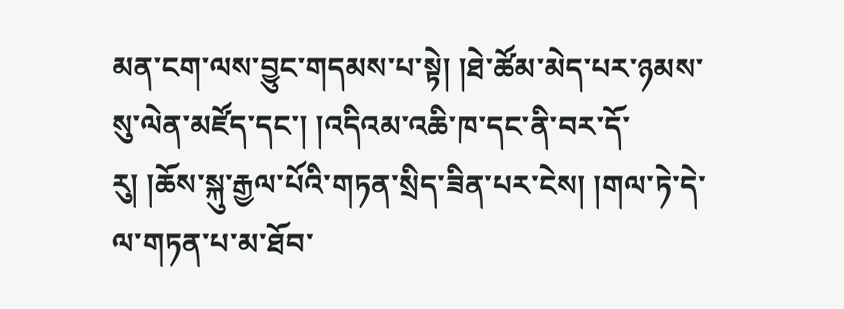མན་ངག་ལས་བྱུང་གདམས་པ་སྟེ། །ཐེ་ཚོམ་མེད་པར་ཉམས་སུ་ལེན་མཛོད་དང་། །འདིའམ་འཆི་ཁ་དང་ནི་བར་དོ་རུ། །ཆོས་སྐུ་རྒྱལ་པོའི་གཏན་སྲིད་ཟིན་པར་ངེས། །གལ་ཏེ་དེ་ལ་གཏན་པ་མ་ཐོབ་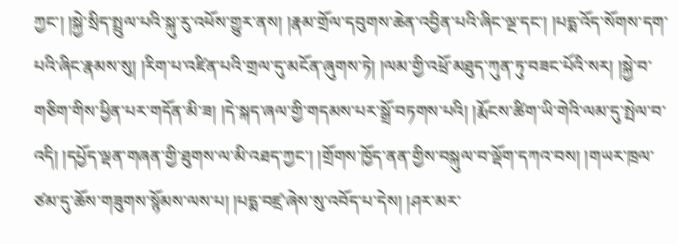ཀྱང་། །སྐྱེ་སྲིད་སྤྲུལ་པའི་སྐུ་རུ་འཕོས་གྱུར་ནས། །རྣམ་གྲོལ་དབུགས་ཆེན་འབྱིན་པའི་ཞིང་ལྔ་དང་། །པདྨ་འོད་སོགས་དག་པའི་ཞིང་རྣམས་སུ། །རིག་པ་འཛིན་པའི་གྲལ་དུ་མངོན་ཞུགས་ཏེ། །ལམ་གྱི་འཕྲོ་མཐུད་ཀུན་ཏུ་བཟང་པོའི་སར། །སྐྱེ་བ་གཅིག་གིས་ཕྱིན་པར་གདོན་མི་ཟ། །དེ་སྐད་ཞལ་གྱི་གདམས་པར་སྒྲོ་བཏགས་པའི། །རྨོངས་ཚིག་ཡི་གེའི་ལམ་དུ་སྤེལ་བ་འདི། །དཔྱོད་ལྡན་གཞན་གྱི་ཐུགས་ལ་མི་འཐད་ཀྱང་། །གྲོགས་ཁྱོད་ནན་གྱིས་བསྐུལ་བ་ལྡོག་དཀའ་བས། །གཡར་ཁྲལ་ཙམ་དུ་ཆོས་གཟུགས་སྙོམས་ལས་པ། །པདྨ་བཛྲ་ཞེས་སུ་འབོད་པ་དེས། །ཤར་མར་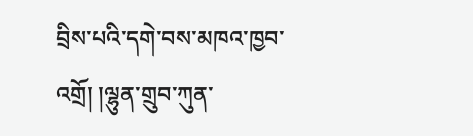བྲིས་པའི་དགེ་བས་མཁའ་ཁྱབ་འགྲོ། །ལྷུན་གྲུབ་ཀུན་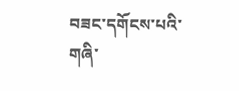བཟང་དགོངས་པའི་གཞི་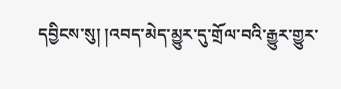དབྱིངས་སུ། །འབད་མེད་མྱུར་དུ་གྲོལ་བའི་རྒྱུར་གྱུར་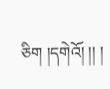ཅིག །དགེའོ། །། །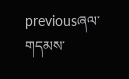previousཞལ་གདམས་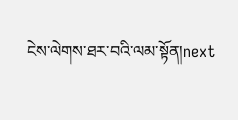ངེས་ལེགས་ཐར་བའི་ལམ་སྟོན།next